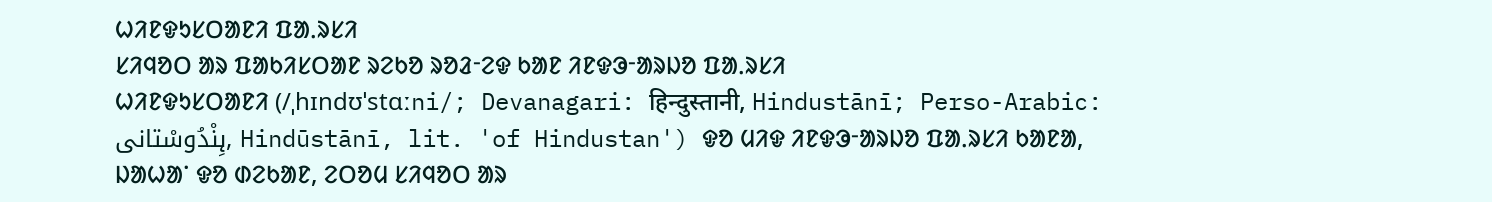ᱦᱤᱱᱫᱩᱥᱛᱟᱱᱤ ᱯᱟᱹᱨᱥᱤ
ᱥᱤᱧᱚᱛ ᱟᱨ ᱯᱟᱠᱤᱥᱛᱟᱱ ᱨᱮᱠᱚ ᱨᱚᱲᱼᱮᱫ ᱠᱟᱱ ᱤᱱᱫᱳᱼᱟᱨᱡᱚ ᱯᱟᱹᱨᱥᱤ
ᱦᱤᱱᱫᱩᱥᱛᱟᱱᱤ (/ˌhɪndʊˈstɑːni/; Devanagari: हिन्दुस्तानी, Hindustānī; Perso-Arabic: ہِنْدُوسْتانی, Hindūstānī, lit. 'of Hindustan') ᱫᱚ ᱢᱤᱫ ᱤᱱᱫᱳᱼᱟᱨᱡᱚ ᱯᱟᱹᱨᱥᱤ ᱠᱟᱱᱟ, ᱡᱟᱦᱟᱸ ᱫᱚ ᱰᱮᱠᱟᱱ, ᱮᱛᱚᱢ ᱥᱤᱧᱚᱛ ᱟᱨ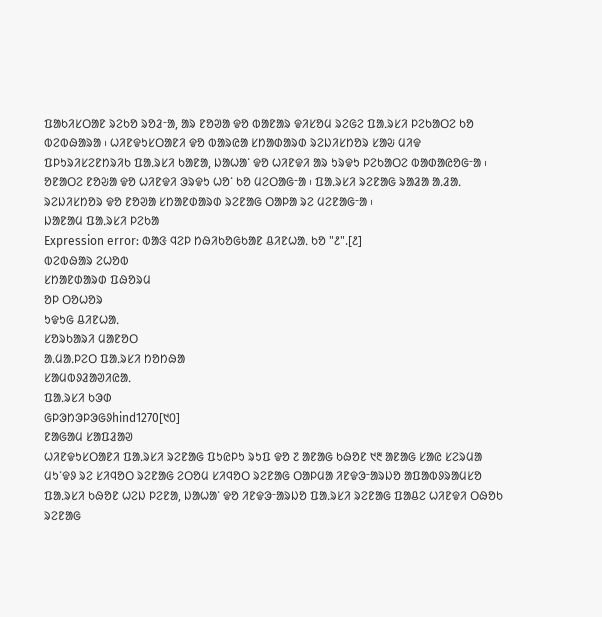ᱯᱟᱠᱤᱥᱛᱟᱱ ᱨᱮᱠᱚ ᱨᱚᱲᱼᱟ, ᱟᱨ ᱱᱚᱣᱟ ᱫᱚ ᱵᱟᱱᱟᱨ ᱫᱤᱥᱚᱢ ᱨᱮᱜᱮ ᱯᱟᱹᱨᱥᱤ ᱞᱮᱠᱟᱛᱮ ᱠᱚ ᱵᱮᱵᱷᱟᱨᱟ ᱾ ᱦᱤᱱᱫᱩᱥᱛᱟᱱᱤ ᱫᱚ ᱵᱟᱨᱭᱟ ᱥᱴᱟᱰᱟᱨᱰ ᱨᱮᱡᱤᱥᱴᱚᱨ ᱥᱟᱶ ᱢᱤᱫ ᱯᱞᱩᱨᱤᱥᱮᱱᱴᱨᱤᱠ ᱯᱟᱹᱨᱥᱤ ᱠᱟᱱᱟ, ᱡᱟᱦᱟᱸ ᱫᱚ ᱦᱤᱱᱫᱤ ᱟᱨ ᱩᱨᱫᱩ ᱞᱮᱠᱟᱛᱮ ᱵᱟᱰᱟᱭᱚᱜᱼᱟ ᱾ ᱚᱱᱟᱛᱮ ᱱᱚᱶᱟ ᱫᱚ ᱦᱤᱱᱫᱤ ᱳᱨᱫᱩ ᱦᱚᱸ ᱠᱚ ᱢᱮᱛᱟᱜᱼᱟ ᱾ ᱯᱟᱹᱨᱥᱤ ᱨᱮᱱᱟᱜ ᱨᱟᱲᱟ ᱟᱹᱲᱟᱹ ᱨᱮᱡᱤᱥᱴᱚᱨ ᱫᱚ ᱱᱚᱣᱟ ᱥᱴᱟᱱᱰᱟᱨᱰ ᱨᱮᱱᱟᱜ ᱛᱟᱞᱟ ᱨᱮ ᱢᱮᱱᱟᱜᱼᱟ ᱾
ᱡᱟᱱᱟᱢ ᱯᱟᱹᱨᱥᱤ ᱞᱮᱠᱟ
Expression error: ᱵᱟᱝ ᱧᱮᱞ ᱴᱷᱤᱠᱚᱜᱠᱟᱱ ᱪᱤᱱᱦᱟᱹ ᱠᱚ "᱒".[᱒]
ᱵᱮᱵᱷᱟᱨ ᱮᱦᱚᱵ
ᱥᱴᱟᱱᱰᱟᱨᱰ ᱯᱷᱚᱨᱢ
ᱚᱞ ᱛᱚᱦᱚᱨ
ᱩᱫᱩᱜ ᱪᱤᱱᱦᱟᱹ
ᱥᱚᱨᱠᱟᱨᱤ ᱢᱟᱱᱚᱛ
ᱟᱹᱢᱟᱹᱞᱮᱛ ᱯᱟᱹᱨᱥᱤ ᱴᱚᱴᱷᱟ
ᱥᱟᱢᱵᱽᱲᱟᱣᱤᱭᱟᱹ
ᱯᱟᱹᱨᱥᱤ ᱠᱳᱰ
ᱜᱞᱳᱴᱳᱞᱳᱜᱽhind1270[᱑᱐]
ᱱᱟᱜᱟᱢ ᱥᱟᱯᱲᱟᱣ
ᱦᱤᱱᱫᱩᱥᱛᱟᱱᱤ ᱯᱟᱹᱨᱥᱤ ᱨᱮᱱᱟᱜ ᱯᱩᱭᱞᱩ ᱨᱩᱯ ᱫᱚ ᱗ ᱟᱱᱟᱜ ᱠᱷᱚᱱ ᱑᱓ ᱟᱱᱟᱜ ᱥᱟᱭ ᱥᱮᱨᱢᱟ ᱢᱩᱸᱫᱽ ᱨᱮ ᱥᱤᱧᱚᱛ ᱨᱮᱱᱟᱜ ᱮᱛᱚᱢ ᱥᱤᱧᱚᱛ ᱨᱮᱱᱟᱜ ᱛᱟᱞᱢᱟ ᱤᱱᱫᱳᱼᱟᱨᱡᱚ ᱟᱯᱟᱵᱽᱨᱟᱢᱥᱚ ᱯᱟᱹᱨᱥᱤ ᱠᱷᱚᱱ ᱦᱮᱡ ᱞᱮᱱᱟ, ᱡᱟᱦᱟᱸ ᱫᱚ ᱤᱱᱫᱳᱼᱟᱨᱡᱚ ᱯᱟᱹᱨᱥᱤ ᱨᱮᱱᱟᱜ ᱯᱟᱪᱮ ᱦᱤᱱᱫᱤ ᱛᱷᱚᱠ ᱨᱮᱱᱟᱜ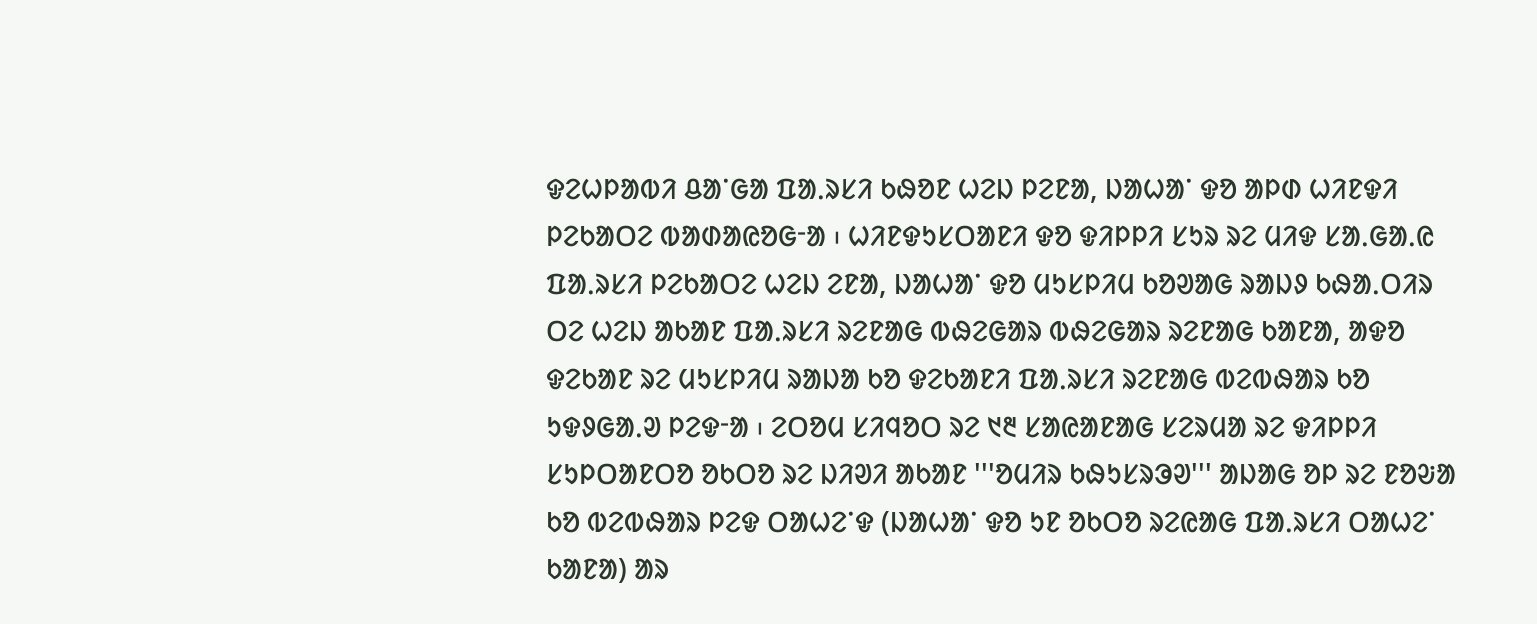ᱫᱮᱦᱞᱟᱵᱤ ᱪᱟᱸᱜᱟ ᱯᱟᱹᱨᱥᱤ ᱠᱷᱚᱱ ᱦᱮᱡ ᱞᱮᱱᱟ, ᱡᱟᱦᱟᱸ ᱫᱚ ᱟᱞᱰ ᱦᱤᱱᱫᱤ ᱞᱮᱠᱟᱛᱮ ᱵᱟᱰᱟᱭᱚᱜᱼᱟ ᱾ ᱦᱤᱱᱫᱩᱥᱛᱟᱱᱤ ᱫᱚ ᱫᱤᱞᱞᱤ ᱥᱩᱨ ᱨᱮ ᱢᱤᱫ ᱥᱟᱹᱜᱟᱹᱭ ᱯᱟᱹᱨᱥᱤ ᱞᱮᱠᱟᱛᱮ ᱦᱮᱡ ᱮᱱᱟ, ᱡᱟᱦᱟᱸ ᱫᱚ ᱢᱩᱥᱞᱤᱢ ᱠᱚᱣᱟᱜ ᱨᱟᱡᱽ ᱠᱷᱟᱹᱛᱤᱨ ᱛᱮ ᱦᱮᱡ ᱟᱠᱟᱱ ᱯᱟᱹᱨᱥᱤ ᱨᱮᱱᱟᱜ ᱵᱷᱮᱜᱟᱨ ᱵᱷᱮᱜᱟᱨ ᱨᱮᱱᱟᱜ ᱠᱟᱱᱟ, ᱟᱫᱚ ᱫᱮᱠᱟᱱ ᱨᱮ ᱢᱩᱥᱞᱤᱢ ᱨᱟᱡᱟ ᱠᱚ ᱫᱮᱠᱟᱱᱤ ᱯᱟᱹᱨᱥᱤ ᱨᱮᱱᱟᱜ ᱵᱮᱵᱷᱟᱨ ᱠᱚ ᱩᱫᱽᱜᱟᱹᱣ ᱞᱮᱫᱼᱟ ᱾ ᱮᱛᱚᱢ ᱥᱤᱧᱚᱛ ᱨᱮ ᱑᱓ ᱥᱟᱭᱟᱱᱟᱜ ᱥᱮᱨᱢᱟ ᱨᱮ ᱫᱤᱞᱞᱤ ᱥᱩᱞᱛᱟᱱᱛᱚ ᱚᱠᱛᱚ ᱨᱮ ᱡᱤᱣᱤ ᱟᱠᱟᱱ '''ᱚᱢᱤᱨ ᱠᱷᱩᱥᱨᱳᱣ''' ᱟᱡᱟᱜ ᱚᱞ ᱨᱮ ᱱᱚᱶᱟ ᱠᱚ ᱵᱮᱵᱷᱟᱨ ᱞᱮᱫ ᱛᱟᱦᱮᱸᱫ (ᱡᱟᱦᱟᱸ ᱫᱚ ᱩᱱ ᱚᱠᱛᱚ ᱨᱮᱭᱟᱜ ᱯᱟᱹᱨᱥᱤ ᱛᱟᱦᱮᱸ ᱠᱟᱱᱟ) ᱟᱨ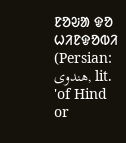ᱱᱚᱶᱟ ᱫᱚ ᱦᱤᱱᱫᱚᱵᱤ (Persian: ھندوی, lit. 'of Hind or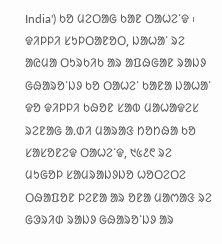India') ᱠᱚ ᱢᱮᱛᱟᱜ ᱠᱟᱱ ᱛᱟᱦᱮᱸᱫ ᱾ ᱫᱤᱞᱞᱤ ᱥᱩᱞᱛᱟᱱᱚᱛ, ᱡᱟᱦᱟᱸ ᱨᱮ ᱟᱭᱢᱟ ᱛᱩᱨᱠᱤᱠ ᱟᱨ ᱟᱯᱷᱜᱟᱱ ᱨᱟᱡᱽ ᱜᱷᱟᱨᱚᱸᱡᱽ ᱠᱚ ᱛᱟᱦᱮᱸ ᱠᱟᱱᱟ ᱡᱟᱦᱟᱸ ᱫᱚ ᱫᱤᱞᱞᱤ ᱠᱷᱚᱱ ᱥᱟᱵ ᱢᱟᱦᱟᱫᱮᱥ ᱨᱮᱱᱟᱜ ᱟᱹᱰᱤ ᱢᱟᱨᱟᱝ ᱴᱚᱴᱷᱟ ᱠᱚ ᱥᱟᱥᱚᱱᱮᱫ ᱛᱟᱦᱮᱸᱫ, ᱑᱕᱒᱖ ᱨᱮ ᱢᱩᱜᱚᱞ ᱥᱟᱢᱨᱟᱡᱽᱡᱚ ᱦᱚᱛᱮᱛᱮ ᱛᱷᱟᱯᱚᱱ ᱞᱮᱱᱟ ᱟᱨ ᱚᱱᱟ ᱢᱟᱬᱟᱝ ᱨᱮ ᱜᱳᱨᱤᱰ ᱨᱟᱡᱽ ᱜᱷᱟᱨᱚᱸᱡᱽ ᱟᱨ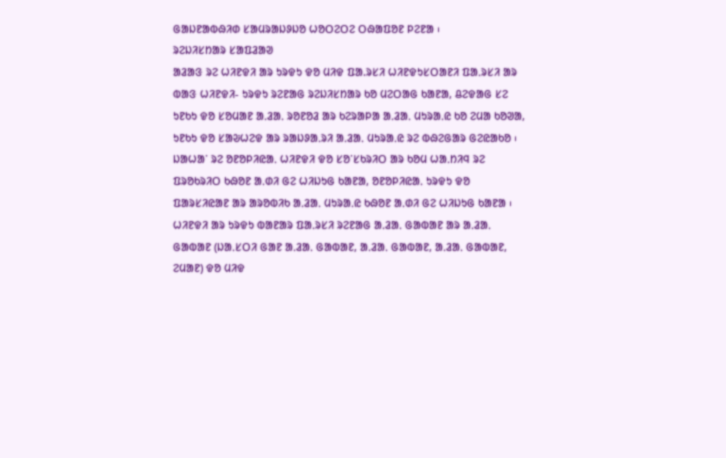ᱜᱟᱡᱱᱟᱵᱷᱤᱰ ᱥᱟᱢᱨᱟᱡᱽᱡᱚ ᱦᱚᱛᱮᱛᱮ ᱛᱷᱟᱯᱚᱱ ᱞᱮᱱᱟ ᱾
ᱨᱮᱡᱤᱥᱴᱟᱨ ᱥᱟᱯᱲᱟᱣ
ᱟᱲᱟᱝ ᱨᱮ ᱦᱤᱱᱫᱤ ᱟᱨ ᱩᱨᱫᱩ ᱫᱚ ᱢᱤᱫ ᱯᱟ.ᱨᱥᱤ ᱦᱤᱱᱫᱩᱥᱛᱟᱱᱤ ᱯᱟᱹᱨᱥᱤ ᱟᱨ ᱵᱟᱝ ᱦᱤᱱᱫᱤ- ᱩᱨᱫᱩ ᱨᱮᱱᱟᱜ ᱨᱮᱡᱤᱥᱴᱟᱨ ᱠᱚ ᱢᱮᱛᱟᱜ ᱠᱟᱱᱟ, ᱪᱮᱫᱟᱜ ᱥᱮ ᱩᱱᱠᱩ ᱫᱚ ᱥᱚᱢᱟᱱ ᱟᱹᱲᱟᱹ ᱨᱚᱱᱚᱲ ᱟᱨ ᱠᱮᱨᱟᱞᱟ ᱟᱹᱲᱟᱹ ᱢᱩᱨᱟᱹᱭ ᱠᱚ ᱮᱢᱟ ᱠᱚᱣᱟ, ᱩᱱᱠᱩ ᱫᱚ ᱥᱟᱶᱦᱮᱫ ᱟᱨ ᱨᱟᱡᱽᱟᱹᱨᱤ ᱟᱹᱲᱟᱹ ᱢᱩᱨᱟᱹᱭ ᱨᱮ ᱵᱷᱮᱜᱟᱨ ᱜᱮᱭᱟᱠᱚ ᱾ ᱡᱟᱦᱟᱸ ᱨᱮ ᱚᱱᱚᱞᱤᱭᱟᱹ ᱦᱤᱱᱫᱤ ᱫᱚ ᱥᱚᱸᱥᱠᱨᱤᱛ ᱟᱨ ᱠᱚᱢ ᱦᱟᱹᱴᱤᱧ ᱨᱮ ᱯᱨᱚᱠᱨᱤᱛ ᱠᱷᱚᱱ ᱟᱹᱰᱤ ᱜᱮ ᱦᱤᱡᱩᱜ ᱠᱟᱱᱟ, ᱚᱱᱚᱞᱤᱭᱟᱹ ᱩᱨᱫᱩ ᱫᱚ ᱯᱟᱨᱥᱤᱭᱟᱱ ᱟᱨ ᱟᱨᱚᱵᱤᱠ ᱟᱹᱲᱟᱹ ᱢᱩᱨᱟᱹᱭ ᱠᱷᱚᱱ ᱟᱹᱰᱤ ᱜᱮ ᱦᱤᱡᱩᱜ ᱠᱟᱱᱟ ᱾ ᱦᱤᱱᱫᱤ ᱟᱨ ᱩᱨᱫᱩ ᱵᱟᱱᱟᱨ ᱯᱟᱹᱨᱥᱤ ᱨᱮᱱᱟᱜ ᱟᱹᱲᱟᱹ ᱜᱟᱵᱟᱱ ᱟᱨ ᱟᱹᱲᱟᱹ ᱜᱟᱵᱟᱱ (ᱡᱟᱹᱥᱛᱤ ᱜᱟᱱ ᱟᱹᱲᱟᱹ ᱜᱟᱵᱟᱱ, ᱟᱹᱲᱟᱹ ᱜᱟᱵᱟᱱ, ᱟᱹᱲᱟᱹ ᱜᱟᱵᱟᱱ, ᱮᱢᱟᱱ) ᱫᱚ ᱢᱤᱫ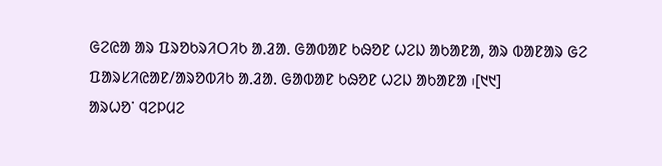ᱜᱮᱭᱟ ᱟᱨ ᱯᱨᱚᱠᱨᱤᱛᱤᱠ ᱟᱹᱲᱟᱹ ᱜᱟᱵᱟᱱ ᱠᱷᱚᱱ ᱦᱮᱡ ᱟᱠᱟᱱᱟ, ᱟᱨ ᱵᱟᱱᱟᱨ ᱜᱮ ᱯᱟᱨᱥᱤᱭᱟᱱ/ᱟᱨᱚᱵᱤᱠ ᱟᱹᱲᱟᱹ ᱜᱟᱵᱟᱱ ᱠᱷᱚᱱ ᱦᱮᱡ ᱟᱠᱟᱱᱟ ᱾[᱑᱑]
ᱟᱨᱦᱚᱸ ᱧᱮᱞᱢᱮ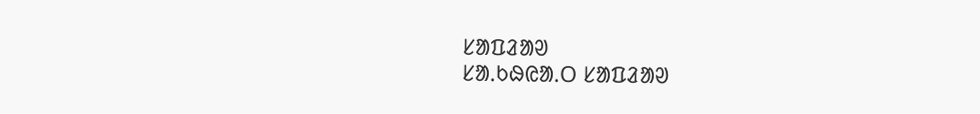ᱥᱟᱯᱲᱟᱣ
ᱥᱟᱹᱠᱷᱭᱟᱹᱛ ᱥᱟᱯᱲᱟᱣ